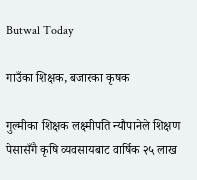Butwal Today

गाउँका शिक्षक, बजारका कृषक

गुल्मीका शिक्षक लक्ष्मीपति न्यौपानेले शिक्षण पेसासँगै कृषि व्यवसायबाट वार्षिक २५ लाख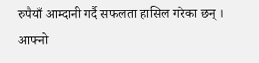रुपैयाँ आम्दानी गर्दै सफलता हासिल गरेका छन् । आफ्नो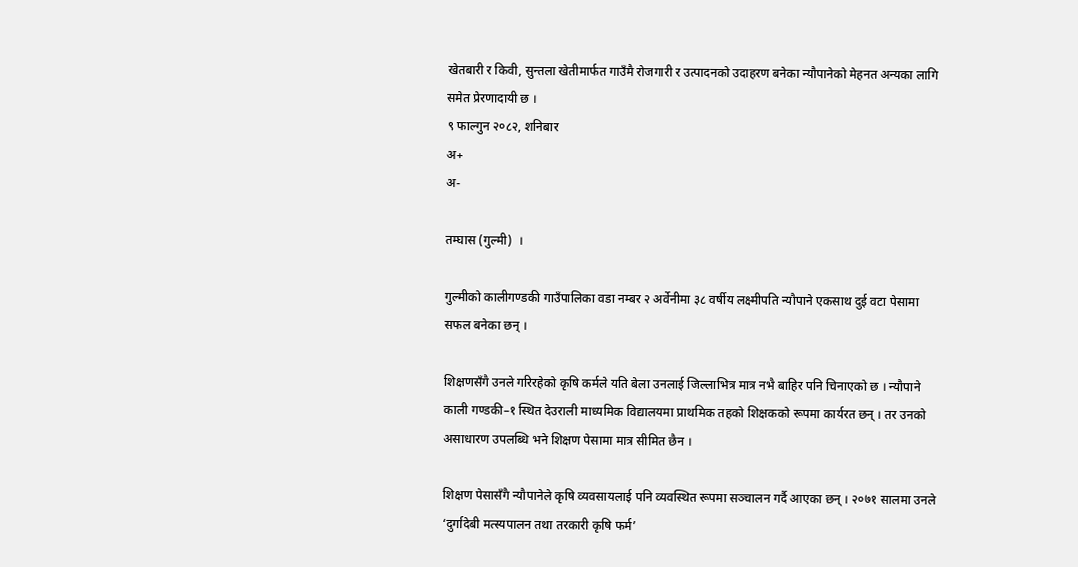खेतबारी र किवी, सुन्तला खेतीमार्फत गाउँमै रोजगारी र उत्पादनको उदाहरण बनेका न्यौपानेको मेहनत अन्यका लागि समेत प्रेरणादायी छ ।
९ फाल्गुन २०८२, शनिबार
अ+
अ-

तम्घास (गुल्मी)  ।

गुल्मीको कालीगण्डकी गाउँपालिका वडा नम्बर २ अर्वेनीमा ३८ वर्षीय लक्ष्मीपति न्यौपाने एकसाथ दुई वटा पेसामा सफल बनेका छन् ।

शिक्षणसँगै उनले गरिरहेको कृषि कर्मले यति बेला उनलाई जिल्लाभित्र मात्र नभै बाहिर पनि चिनाएको छ । न्यौपाने काली गण्डकी–१ स्थित देउराली माध्यमिक विद्यालयमा प्राथमिक तहको शिक्षकको रूपमा कार्यरत छन् । तर उनको असाधारण उपलब्धि भने शिक्षण पेसामा मात्र सीमित छैन ।

शिक्षण पेसासँगै न्यौपानेले कृषि व्यवसायलाई पनि व्यवस्थित रूपमा सञ्चालन गर्दै आएका छन् । २०७१ सालमा उनले ‘दुर्गादेबी मत्स्यपालन तथा तरकारी कृषि फर्म’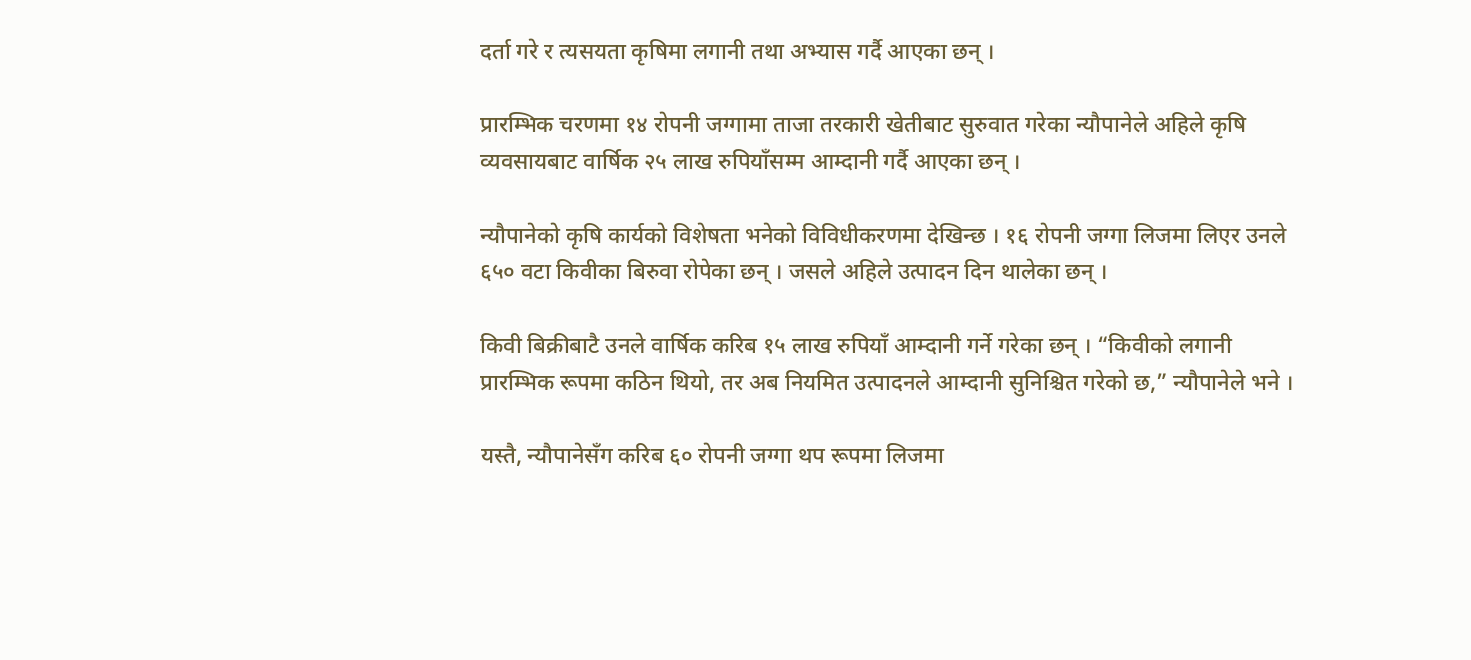दर्ता गरे र त्यसयता कृषिमा लगानी तथा अभ्यास गर्दै आएका छन् ।

प्रारम्भिक चरणमा १४ रोपनी जग्गामा ताजा तरकारी खेतीबाट सुरुवात गरेका न्यौपानेले अहिले कृषि व्यवसायबाट वार्षिक २५ लाख रुपियाँसम्म आम्दानी गर्दै आएका छन् ।

न्यौपानेको कृषि कार्यको विशेषता भनेको विविधीकरणमा देखिन्छ । १६ रोपनी जग्गा लिजमा लिएर उनले ६५० वटा किवीका बिरुवा रोपेका छन् । जसले अहिले उत्पादन दिन थालेका छन् ।

किवी बिक्रीबाटै उनले वार्षिक करिब १५ लाख रुपियाँ आम्दानी गर्ने गरेका छन् । “किवीको लगानी प्रारम्भिक रूपमा कठिन थियो, तर अब नियमित उत्पादनले आम्दानी सुनिश्चित गरेको छ,” न्यौपानेले भने ।

यस्तै, न्यौपानेसँग करिब ६० रोपनी जग्गा थप रूपमा लिजमा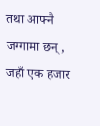तथा आफ्नै जग्गामा छन्, जहाँ एक हजार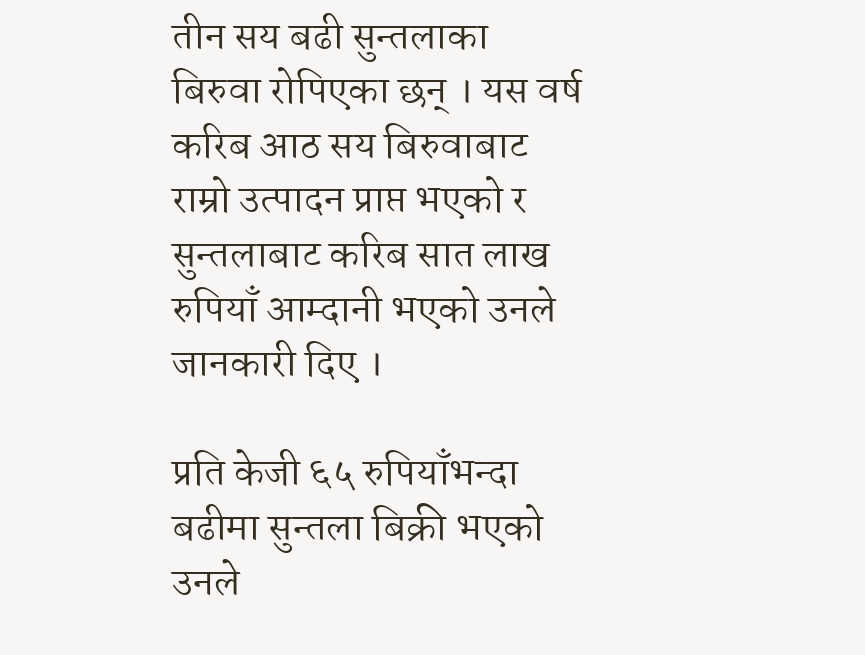तीन सय बढी सुन्तलाका बिरुवा रोपिएका छन् । यस वर्ष करिब आठ सय बिरुवाबाट राम्रो उत्पादन प्राप्त भएको र सुन्तलाबाट करिब सात लाख रुपियाँ आम्दानी भएको उनले जानकारी दिए ।

प्रति केजी ६५ रुपियाँभन्दा बढीमा सुन्तला बिक्री भएको उनले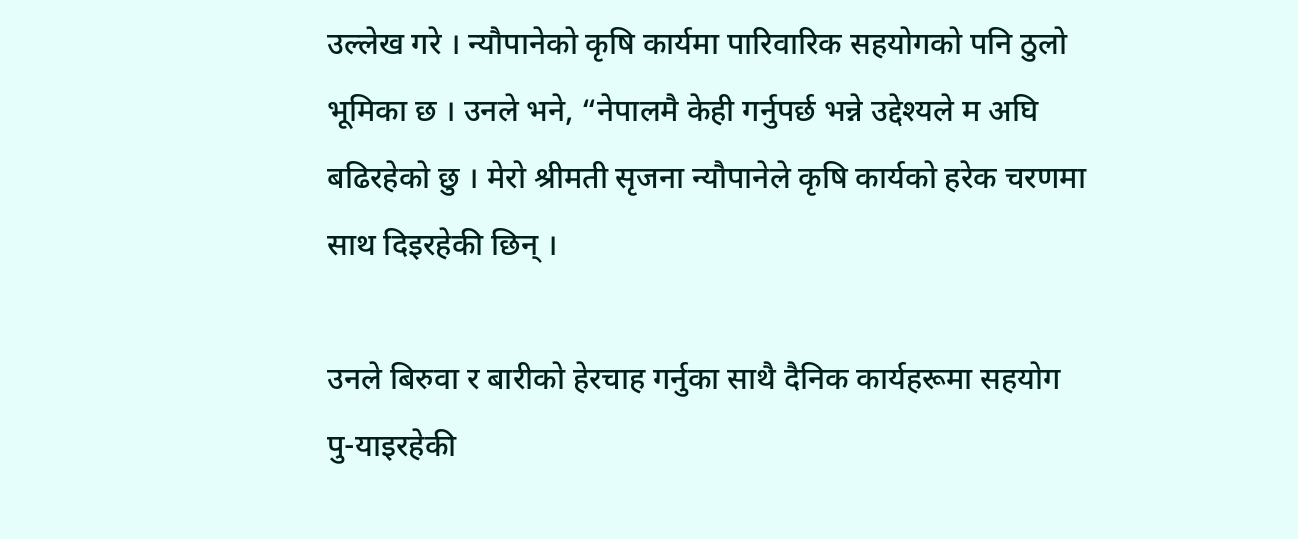उल्लेख गरे । न्यौपानेको कृषि कार्यमा पारिवारिक सहयोगको पनि ठुलो भूमिका छ । उनले भने, “नेपालमै केही गर्नुपर्छ भन्ने उद्देश्यले म अघि बढिरहेको छु । मेरो श्रीमती सृजना न्यौपानेले कृषि कार्यको हरेक चरणमा साथ दिइरहेकी छिन् ।

उनले बिरुवा र बारीको हेरचाह गर्नुका साथै दैनिक कार्यहरूमा सहयोग पु-याइरहेकी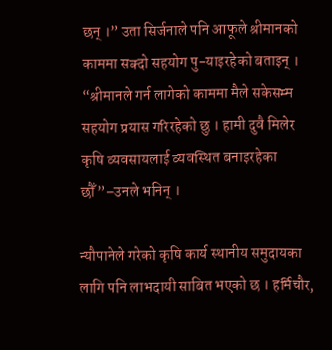छन् ।” उता सिर्जनाले पनि आफूले श्रीमानको काममा सक्दो सहयोग पु-याइरहेको बताइन् । “श्रीमानले गर्न लागेको काममा मैले सकेसम्म सहयोग प्रयास गरिरहेको छु । हामी दुवै मिलेर कृषि व्यवसायलाई व्यवस्थित बनाइरहेका छौँ”–उनले भनिन् ।

न्यौपानेले गरेको कृषि कार्य स्थानीय समुदायका लागि पनि लाभदायी साबित भएको छ । हर्मिचौर,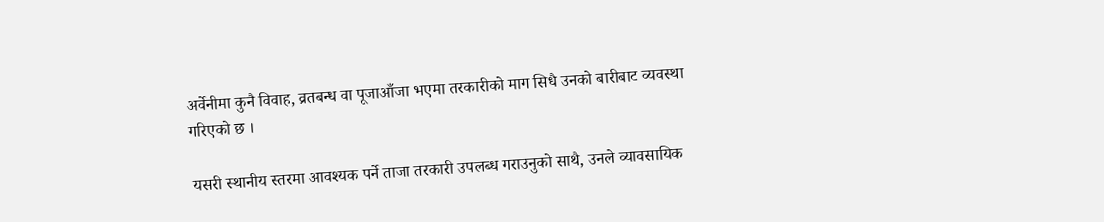अर्वेनीमा कुनै विवाह, व्रतबन्ध वा पूजाआँजा भएमा तरकारीको माग सिधै उनको बारीबाट व्यवस्था गरिएको छ ।

यसरी स्थानीय स्तरमा आवश्यक पर्ने ताजा तरकारी उपलब्ध गराउनुको साथै, उनले व्यावसायिक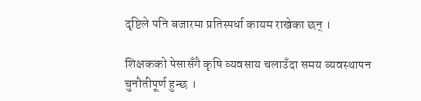दृष्टिले पनि बजारमा प्रतिस्पर्धा कायम राखेका छन् ।

शिक्षकको पेसासँगै कृषि व्यवसाय चलाउँदा समय व्यवस्थापन चुनौतीपूर्ण हुन्छ ।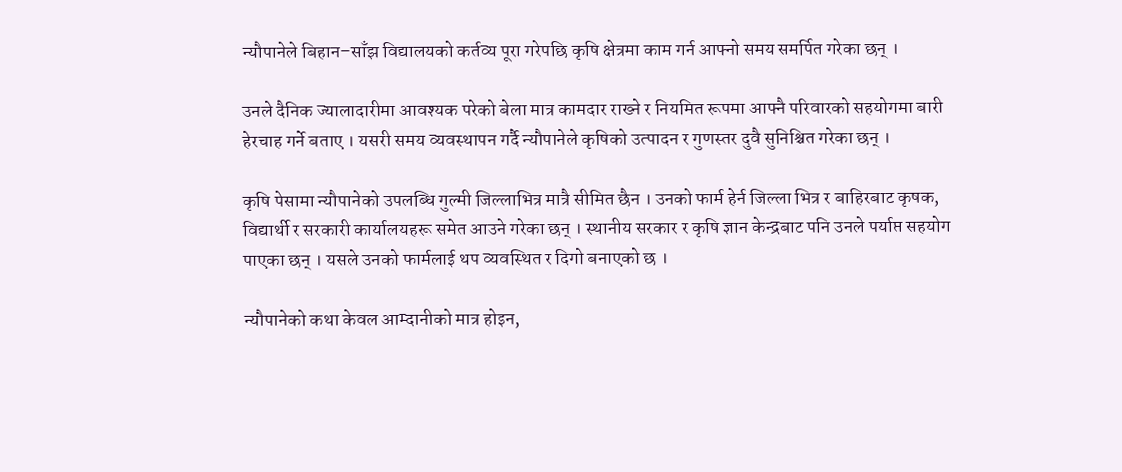न्यौपानेले बिहान–साँझ विद्यालयको कर्तव्य पूरा गरेपछि कृषि क्षेत्रमा काम गर्न आफ्नो समय समर्पित गरेका छन् ।

उनले दैनिक ज्यालादारीमा आवश्यक परेको बेला मात्र कामदार राख्ने र नियमित रूपमा आफ्नै परिवारको सहयोगमा बारी हेरचाह गर्ने बताए । यसरी समय व्यवस्थापन गर्दै न्यौपानेले कृषिको उत्पादन र गुणस्तर दुवै सुनिश्चित गरेका छन् ।

कृषि पेसामा न्यौपानेको उपलब्धि गुल्मी जिल्लाभित्र मात्रै सीमित छैन । उनको फार्म हेर्न जिल्ला भित्र र बाहिरबाट कृषक, विद्यार्थी र सरकारी कार्यालयहरू समेत आउने गरेका छन् । स्थानीय सरकार र कृषि ज्ञान केन्द्रबाट पनि उनले पर्याप्त सहयोग पाएका छन् । यसले उनको फार्मलाई थप व्यवस्थित र दिगो बनाएको छ ।

न्यौपानेको कथा केवल आम्दानीको मात्र होइन,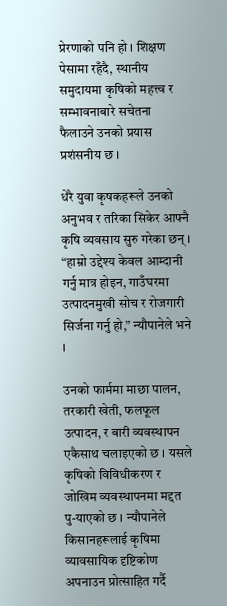प्रेरणाको पनि हो । शिक्षण पेसामा रहँदै, स्थानीय समुदायमा कृषिको महत्त्व र सम्भावनाबारे सचेतना फैलाउने उनको प्रयास प्रशंसनीय छ ।

धेरै युवा कृषकहरूले उनको अनुभव र तरिका सिकेर आफ्नै कृषि व्यवसाय सुरु गरेका छन् । “हाम्रो उद्देश्य केवल आम्दानी गर्नु मात्र होइन, गाउँघरमा उत्पादनमुखी सोच र रोजगारी सिर्जना गर्नु हो,” न्यौपानेले भने ।

उनको फार्ममा माछा पालन, तरकारी खेती, फलफूल उत्पादन, र बारी व्यवस्थापन एकैसाथ चलाइएको छ । यसले कृषिको विविधीकरण र जोखिम व्यवस्थापनमा मद्दत पु-याएको छ । न्यौपानेले किसानहरूलाई कृषिमा व्यावसायिक दृष्टिकोण अपनाउन प्रोत्साहित गर्दै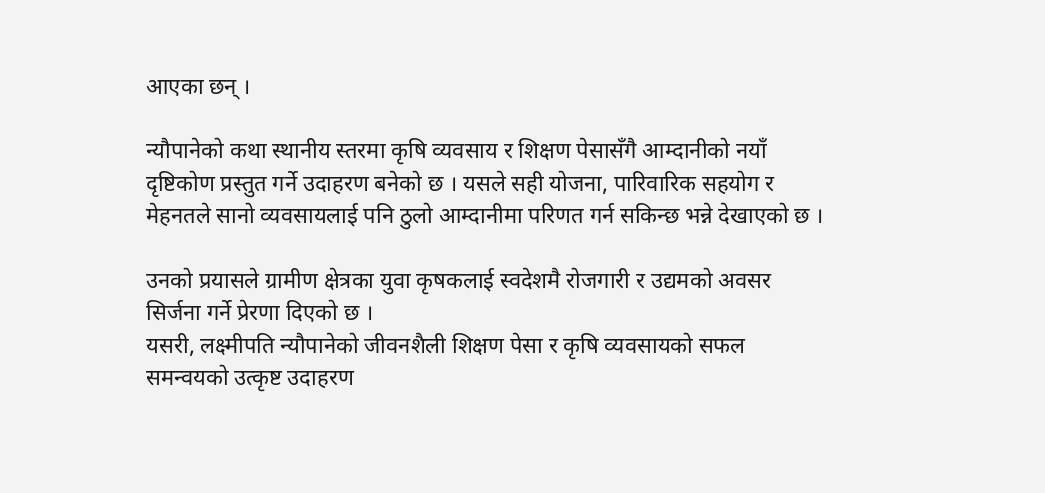आएका छन् ।

न्यौपानेको कथा स्थानीय स्तरमा कृषि व्यवसाय र शिक्षण पेसासँगै आम्दानीको नयाँ दृष्टिकोण प्रस्तुत गर्ने उदाहरण बनेको छ । यसले सही योजना, पारिवारिक सहयोग र मेहनतले सानो व्यवसायलाई पनि ठुलो आम्दानीमा परिणत गर्न सकिन्छ भन्ने देखाएको छ ।

उनको प्रयासले ग्रामीण क्षेत्रका युवा कृषकलाई स्वदेशमै रोजगारी र उद्यमको अवसर सिर्जना गर्ने प्रेरणा दिएको छ ।
यसरी, लक्ष्मीपति न्यौपानेको जीवनशैली शिक्षण पेसा र कृषि व्यवसायको सफल समन्वयको उत्कृष्ट उदाहरण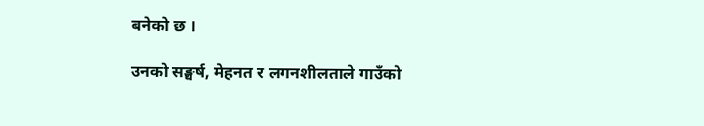बनेको छ ।

उनको सङ्घर्ष, मेहनत र लगनशीलताले गाउँको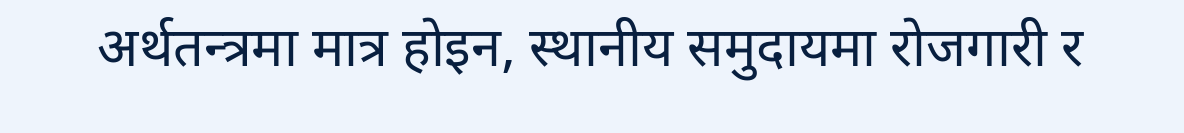अर्थतन्त्रमा मात्र होइन, स्थानीय समुदायमा रोजगारी र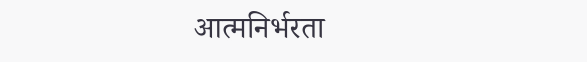आत्मनिर्भरता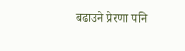बढाउने प्रेरणा पनि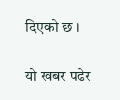दिएको छ ।

यो खबर पढेर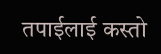तपाईलाई कस्तो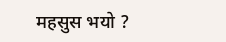महसुस भयो ?